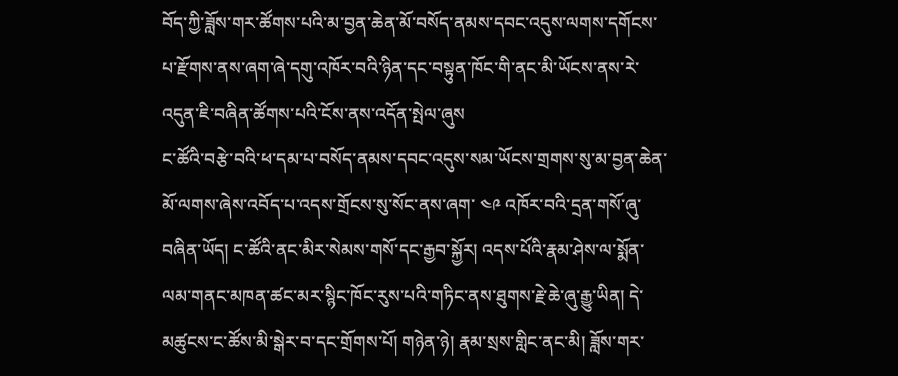བོད་ཀྱི་ཟློས་གར་ཚོགས་པའི་མ་བྱན་ཆེན་མོ་བསོད་ནམས་དབང་འདུས་ལགས་དགོངས་པ་རྫོགས་ནས་ཞག་ཞེ་དགུ་འཁོར་བའི་ཉིན་དང་བསྟུན་ཁོང་གི་ནང་མི་ཡོངས་ནས་རེ་འདུན་ཇི་བཞིན་ཚོགས་པའི་ངོས་ནས་འདོན་སྤེལ་ཞུས
ང་ཚོའི་བརྩེ་བའི་ཕ་དམ་པ་བསོད་ནམས་དབང་འདུས་སམ་ཡོངས་གྲགས་སུ་མ་བྱན་ཆེན་མོ་ལགས་ཞེས་འབོད་པ་འདས་གྲོངས་སུ་སོང་ནས་ཞག་ ༤༩ འཁོར་བའི་དྲན་གསོ་ཞུ་བཞིན་ཡོད། ང་ཚོའི་ནང་མིར་སེམས་གསོ་དང་རྒྱབ་སྐྱོར། འདས་པོའི་རྣམ་ཤེས་ལ་སྨོན་ལམ་གནང་མཁན་ཚང་མར་སྙིང་ཁོང་རུས་པའི་གཏིང་ནས་ཐུགས་རྗེ་ཆེ་ཞུ་རྒྱུ་ཡིན། དེ་མཚུངས་ང་ཚོས་མི་སྒེར་བ་དང་གྲོགས་པོ། གཉེན་ཉེ། རྣམ་སྲས་གླིང་ནང་མི། ཟློས་གར་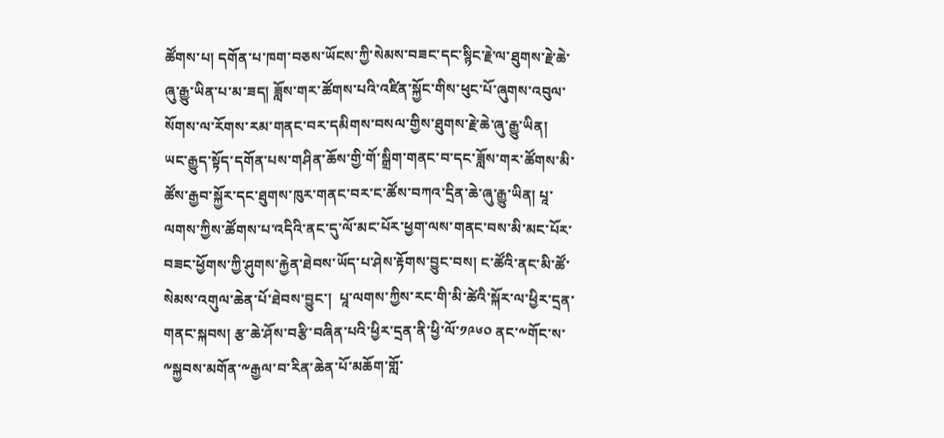ཚོགས་པ། དགོན་པ་ཁག་བཅས་ཡོངས་ཀྱི་སེམས་བཟང་དང་སྙིང་རྗེ་ལ་ཐུགས་རྗེ་ཆེ་ཞུ་རྒྱུ་ཡིན་པ་མ་ཟད། ཟློས་གར་ཚོགས་པའི་འཛིན་སྐྱོང་གིས་ཕུང་པོ་ཞུགས་འབུལ་སོགས་ལ་རོགས་རམ་གནང་བར་དམིགས་བསལ་གྱིས་ཐུགས་རྗེ་ཆེ་ཞུ་རྒྱུ་ཡིན།   ཡང་རྒྱུད་སྟོད་དགོན་པས་གཤིན་ཆོས་གྱི་གོ་སྒྲིག་གནང་བ་དང་ཟློས་གར་ཚོགས་མི་ཚོས་རྒྱབ་སྐྱོར་དང་ཐུགས་ཁུར་གནང་བར་ང་ཚོས་བཀའ་དྲིན་ཆེ་ཞུ་རྒྱུ་ཡིན། པཱ་ལགས་ཀྱིས་ཚོགས་པ་འདིའི་ནང་དུ་ལོ་མང་པོར་ཕྱག་ལས་གནང་བས་མི་མང་པོར་བཟང་ཕྱོགས་ཀྱི་ཤུགས་རྐྱེན་ཐེབས་ཡོད་པ་ཤེས་རྟོགས་བྱུང་བས། ང་ཚོའི་ནང་མི་ཚོ་སེམས་འགུལ་ཆེན་པོ་ཐེབས་བྱུང་།  པཱ་ལགས་ཀྱིས་རང་གི་མི་ཚེའི་སྐོར་ལ་ཕྱིར་དྲན་གནང་སྐབས། རྩ་ཆེ་ཤོས་བརྩི་བཞིན་པའི་ཕྱིར་དྲན་ནི་ཕྱི་ལོ་༡༩༦༠ ནང་༸གོང་ས་༸སྐྱབས་མགོན་༸རྒྱལ་བ་རིན་ཆེན་པོ་མཆོག་གློ་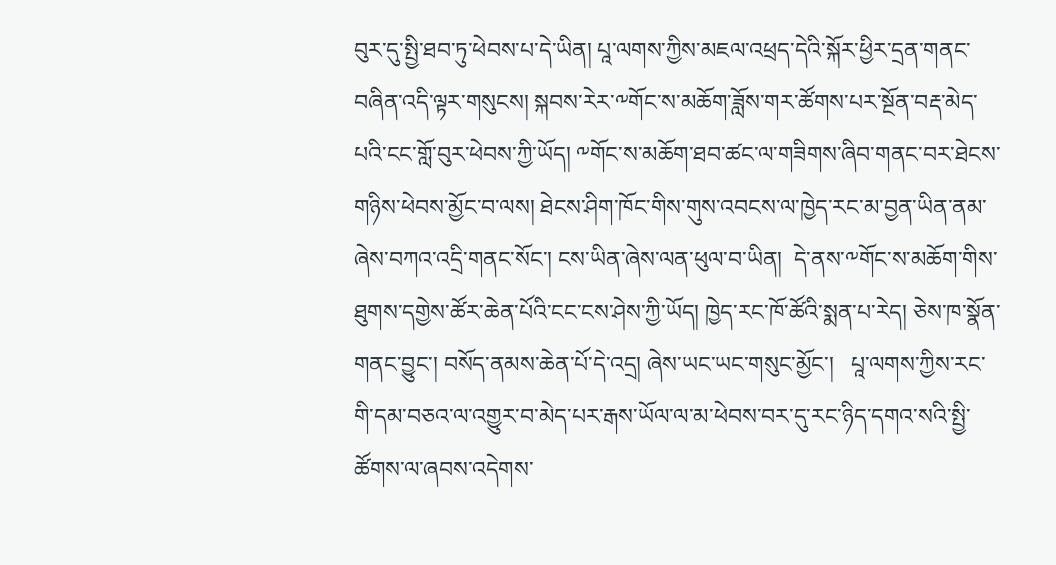བུར་དུ་སྤྱི་ཐབ་ཏུ་ཕེབས་པ་དེ་ཡིན། པཱ་ལགས་ཀྱིས་མཇལ་འཕྲད་དེའི་སྐོར་ཕྱིར་དྲན་གནང་བཞིན་འདི་ལྟར་གསུངས། སྐབས་རེར་༸གོང་ས་མཆོག་ཟློས་གར་ཚོགས་པར་སྔོན་བརྡ་མེད་པའི་ངང་གློ་བུར་ཕེབས་ཀྱི་ཡོད། ༸གོང་ས་མཆོག་ཐབ་ཚང་ལ་གཟིགས་ཞིབ་གནང་བར་ཐེངས་གཉིས་ཕེབས་མྱོང་བ་ལས། ཐེངས་ཤིག་ཁོང་གིས་གུས་འབངས་ལ་ཁྱེད་རང་མ་བྱན་ཡིན་ནམ་ཞེས་བཀའ་འདྲི་གནང་སོང་། ངས་ཡིན་ཞེས་ལན་ཕུལ་བ་ཡིན།  དེ་ནས་༸གོང་ས་མཆོག་གིས་ཐུགས་དགྱེས་ཚོར་ཆེན་པོའི་ངང་ངས་ཤེས་ཀྱི་ཡོད། ཁྱེད་རང་ཁོ་ཚོའི་སྨན་པ་རེད། ཅེས་ཁ་སྣོན་གནང་བྱུང་། བསོད་ནམས་ཆེན་པོ་དེ་འདྲ། ཞེས་ཡང་ཡང་གསུང་མྱོང་།   པཱ་ལགས་ཀྱིས་རང་གི་དམ་བཅའ་ལ་འགྱུར་བ་མེད་པར་རྒས་ཡོལ་ལ་མ་ཕེབས་བར་དུ་རང་ཉིད་དགའ་སའི་སྤྱི་ཚོགས་ལ་ཞབས་འདེགས་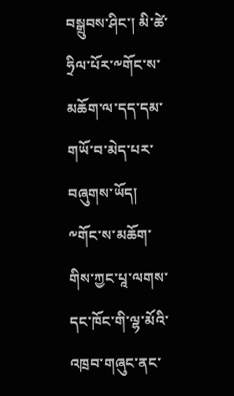བསྒྲུབས་ཤིང་། མི་ཚེ་ཧྲིལ་པོར་༸གོང་ས་མཆོག་ལ་དད་དམ་གཡོ་བ་མེད་པར་བཞུགས་ཡོད། ༸གོང་ས་མཆོག་གིས་ཀྱང་པཱ་ལགས་དང་ཁོང་གི་ལྷ་མོའི་འཁྲབ་གཞུང་ནང་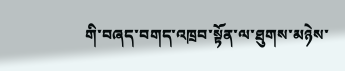གི་བཞད་བགད་འཁྲབ་སྟོན་ལ་ཐུགས་མཉེས་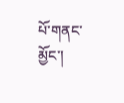པོ་གནང་མྱོང་།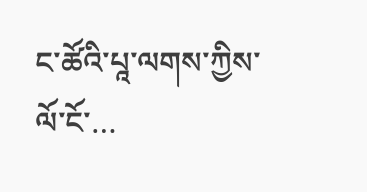ང་ཚོའི་པཱ་ལགས་ཀྱིས་ལོ་ངོ་…